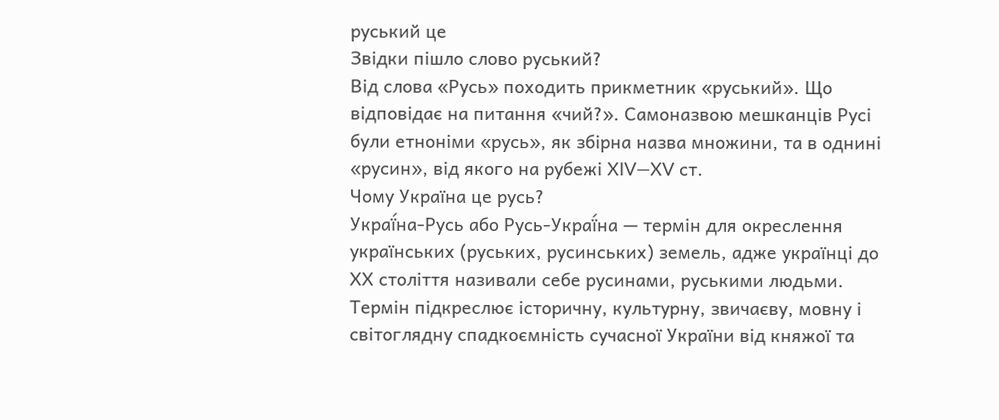руський це
Звідки пішло слово руський?
Від слова «Русь» походить прикметник «руський». Що відповідає на питання «чий?». Самоназвою мешканців Русі були етноніми «русь», як збірна назва множини, та в однині «русин», від якого на рубежі XIV—XV ст.
Чому Україна це русь?
Украї́на-Русь або Русь-Украї́на — термін для окреслення українських (руських, русинських) земель, адже українці до XX століття називали себе русинами, руськими людьми. Термін підкреслює історичну, культурну, звичаєву, мовну і світоглядну спадкоємність сучасної України від княжої та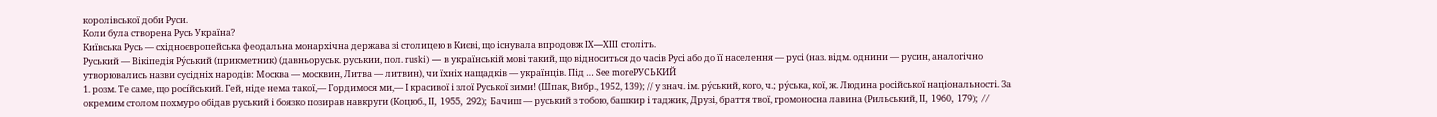королівської доби Руси.
Коли була створена Русь Україна?
Київська Русь — східноєвропейська феодальна монархічна держава зі столицею в Києві, що існувала впродовж IX—XIII століть.
Руський — Вікіпедія Ру́ський (прикметник) (давньоруськ. руськии, пол. ruski) — в українській мові такий, що відноситься до часів Русі або до її населення — русі (наз. відм. однини — русин, аналогічно утворювались назви сусідніх народів: Москва — москвин, Литва — литвин), чи їхніх нащадків — українців. Під … See moreРУСЬКИЙ
1. розм. Те саме, що росі́йський. Гей, ніде нема такої,— Гордимося ми,— І красивої і злої Руської зими! (Шпак, Вибр., 1952, 139); // у знач. ім. ру́ський, кого, ч.; ру́ська, кої, ж. Людина російської національності. За окремим столом похмуро обідав руський і боязко позирав навкруги (Коцюб., II, 1955, 292); Бачиш — руський з тобою, башкир і таджик, Друзі, браття твої, громоносна лавина (Рильський, II, 1960, 179); //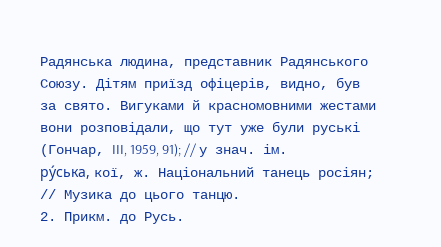Радянська людина, представник Радянського Союзу. Дітям приїзд офіцерів, видно, був за свято. Вигуками й красномовними жестами вони розповідали, що тут уже були руські (Гончар, III, 1959, 91); // у знач. ім. ру́ська, кої, ж. Національний танець росіян; // Музика до цього танцю.
2. Прикм. до Русь.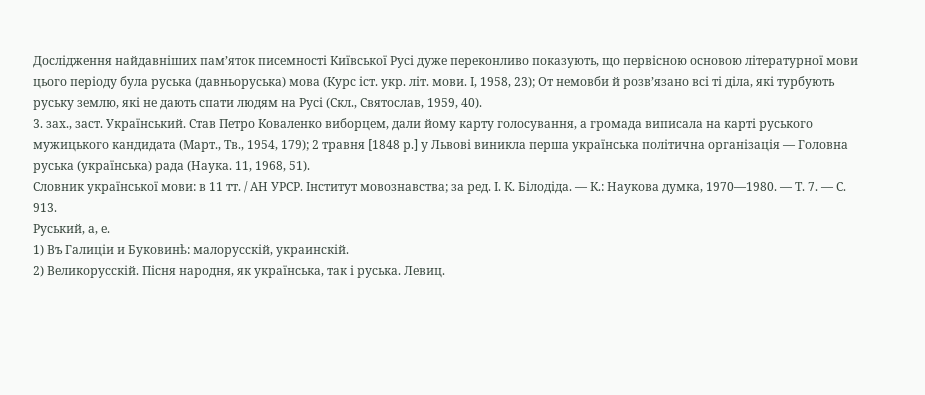Дослідження найдавніших пам’яток писемності Київської Русі дуже переконливо показують, що первісною основою літературної мови цього періоду була руська (давньоруська) мова (Курс іст. укр. літ. мови. І, 1958, 23); От немовби й розв’язано всі ті діла, які турбують руську землю, які не дають спати людям на Русі (Скл., Святослав, 1959, 40).
3. зах., заст. Український. Став Петро Коваленко виборцем, дали йому карту голосування, а громада виписала на карті руського мужицького кандидата (Март., Тв., 1954, 179); 2 травня [1848 р.] у Львові виникла перша українська політична організація — Головна руська (українська) рада (Наука. 11, 1968, 51).
Словник української мови: в 11 тт. / АН УРСР. Інститут мовознавства; за ред. І. К. Білодіда. — К.: Наукова думка, 1970—1980. — Т. 7. — С. 913.
Руський, а, е.
1) Въ Галиціи и Буковинѣ: малорусскій, украинскій.
2) Великорусскій. Пісня народня, як українська, так і руська. Левиц.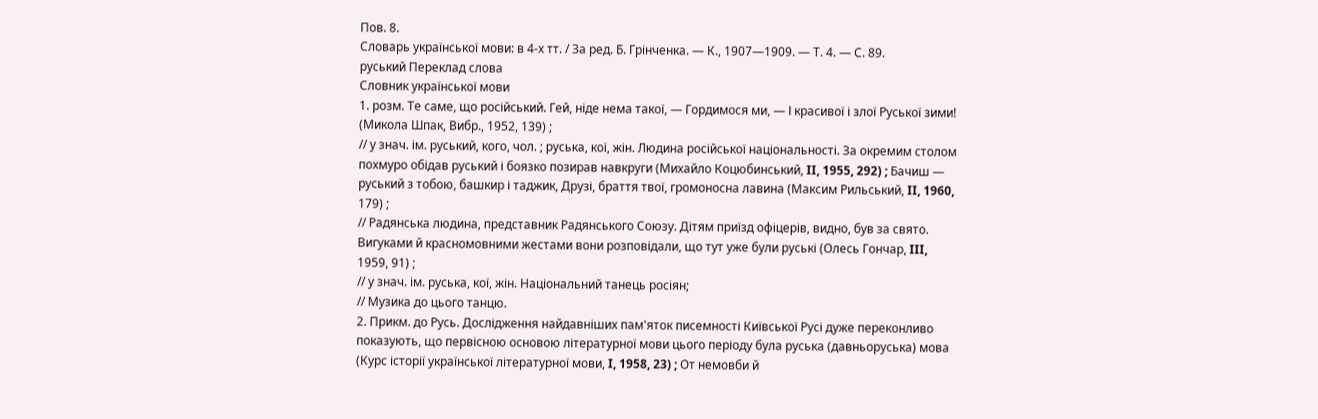Пов. 8.
Словарь української мови: в 4-х тт. / За ред. Б. Грінченка. — К., 1907—1909. — Т. 4. — С. 89.
руський Переклад слова
Словник української мови
1. розм. Те саме, що російський. Гей, ніде нема такої, — Гордимося ми, — І красивої і злої Руської зими! (Микола Шпак, Вибр., 1952, 139) ;
// у знач. ім. руський, кого, чол. ; руська, кої, жін. Людина російської національності. За окремим столом похмуро обідав руський і боязко позирав навкруги (Михайло Коцюбинський, II, 1955, 292) ; Бачиш — руський з тобою, башкир і таджик, Друзі, браття твої, громоносна лавина (Максим Рильський, II, 1960, 179) ;
// Радянська людина, представник Радянського Союзу. Дітям приїзд офіцерів, видно, був за свято. Вигуками й красномовними жестами вони розповідали, що тут уже були руські (Олесь Гончар, III, 1959, 91) ;
// у знач. ім. руська, кої, жін. Національний танець росіян;
// Музика до цього танцю.
2. Прикм. до Русь. Дослідження найдавніших пам'яток писемності Київської Русі дуже переконливо показують, що первісною основою літературної мови цього періоду була руська (давньоруська) мова (Курс історії української літературної мови, I, 1958, 23) ; От немовби й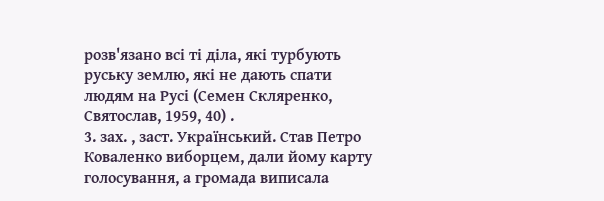розв'язано всі ті діла, які турбують руську землю, які не дають спати людям на Русі (Семен Скляренко, Святослав, 1959, 40) .
3. зах. , заст. Український. Став Петро Коваленко виборцем, дали йому карту голосування, а громада виписала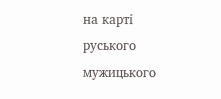на карті руського мужицького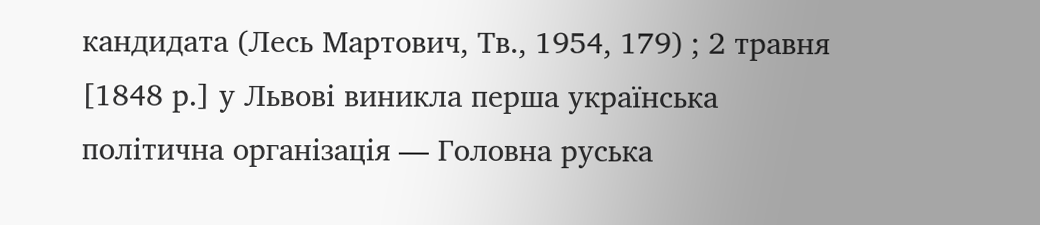кандидата (Лесь Мартович, Тв., 1954, 179) ; 2 травня [1848 р.] у Львові виникла перша українська політична організація — Головна руська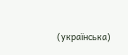(українська)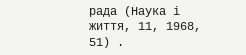рада (Наука і життя, 11, 1968, 51) .